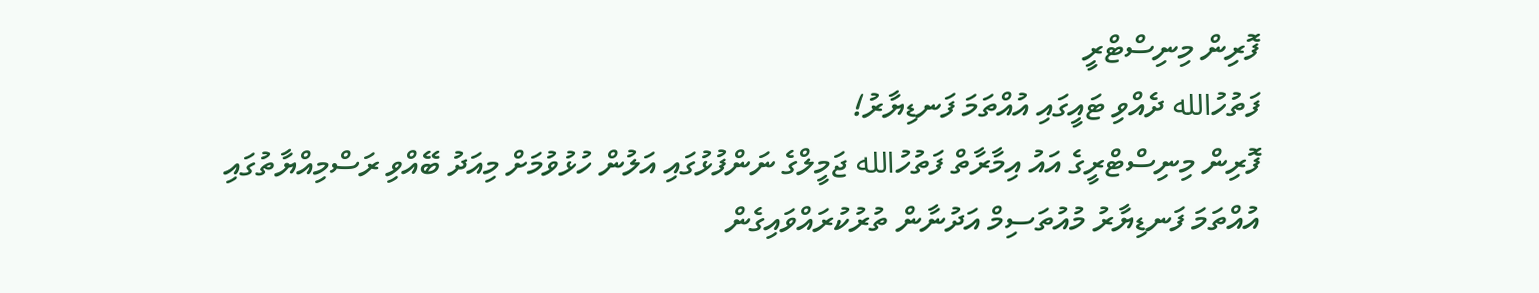ފޮރިން މިނިސްޓްރީ
ފަތުހުالله ދެއްވި ޓައީގައި އުއްތަމަ ފަނޑިޔާރު!
ފޮރިން މިނިސްޓްރީގެ އައު އިމާރާތް ފަތުހުالله ޖަމީލްގެ ނަންފުޅުގައި އަލުން ހުޅުވުމަށް މިއަދު ބޭއްވި ރަސްމިއްޔާތުގައި އުއްތަމަ ފަނޑިޔާރު މުއުތަސިމް އަދުނާން ތުރުކުރައްވައިގެން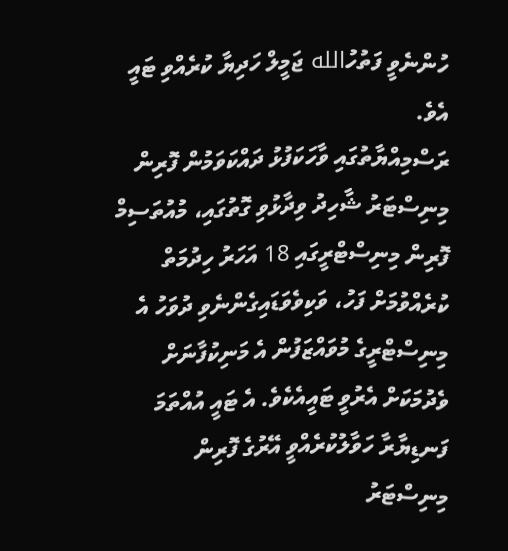ހުންނެވީ ފަތުހުالله ޖަމީލް ހަދިޔާ ކުރެއްވި ޓައީ އެވެ.
ރަސްމިއްޔާތުގައި ވާހަކަފުޅު ދައްކަވަމުން ފޮރިން މިނިސްޓަރު ޝާހިދު ވިދާޅުވި ގޮތުގައި، މުއުތަސިމް ފޮރިން މިނިސްޓްރީގައި 18 އަހަރު ހިދުމަތް ކުރެއްވުމަށް ފަހު، ވަކިވެވަޑައިގެންނެވި ދުވަހު އެ މިނިސްޓްރީގެ މުވައްޒަފުން އެ މަނިކުފާނަށް ވެދުމަކަށް އެރުވީ ޓައީއެކެވެ. އެ ޓައީ އުއްތަމަ ފަނޑިޔާރާ ހަވާލުކުރެއްވީ އޭރުގެ ފޮރިން މިނިސްޓަރު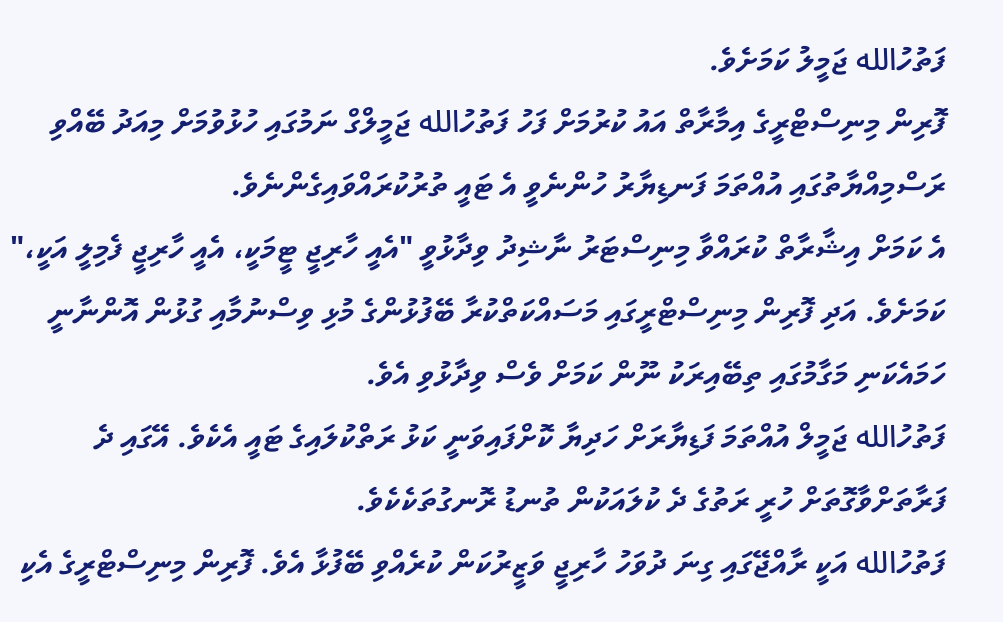ފަތުހުالله ޖަމީލު ކަމަށެވެ.
ފޮރިން މިނިސްޓްރީގެ އިމާރާތް އައު ކުރުމަށް ފަހު ފަތުހުالله ޖަމީލްގް ނަމުގައި ހުޅުވުމަށް މިއަދު ބޭއްވި ރަސްމިއްޔާތުގައި އުއްތަމަ ފަނޑިޔާރު ހުންނެވީ އެ ޓައީ ތުރުކުރައްވައިގެންނެވެ.
އެ ކަމަށް އިޝާރާތް ކުރައްވާ މިނިސްޓަރު ނާޝިދު ވިދާޅުވީ "އެއީ ހާރިޖީ ޓީމަކީ، އެއީ ހާރިޖީ ފެމިލީ އަކީ،" ކަމަށެވެ. އަދި ފޮރިން މިނިސްޓްރީގައި މަސައްކަތްކުރާ ބޭފުޅުންގެ މުޅި ވިސްނުމާއި ގުޅުން އޮންނާނީ ހަމައެކަނި މަގާމުގައި ތިބޭއިރަކު ނޫން ކަމަށް ވެސް ވިދާޅުވި އެވެ.
ފަތުހުالله ޖަމީލް އުއްތަމަ ފަޑިޔާރަށް ހަދިޔާ ކޮށްފައިވަނީ ކަޅު ރަތްކުލައިގެ ޓައީ އެކެވެ. އޭގައި ދެ ފަރާތަށްވާގޮތަށް ހުރީ ރަތުގެ ދެ ކުލައަކުން ތުނޑު ރޮނގުތަކެކެވެ.
ފަތުހުالله އަކީ ރާއްޖޭގައި ގިނަ ދުވަހު ހާރިޖީ ވަޒީރުކަން ކުރެއްވި ބޭފުޅާ އެވެ. ފޮރިން މިނިސްޓްރީގެ އެކި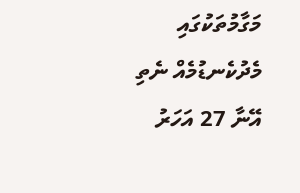މަގާމުތަކުގައި މެދުކެނޑުމެއް ނެތި އޭނާ 27 އަހަރު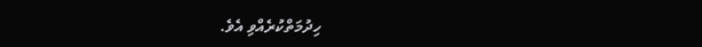ހިދުމަތްކުރެއްވި އެވެ.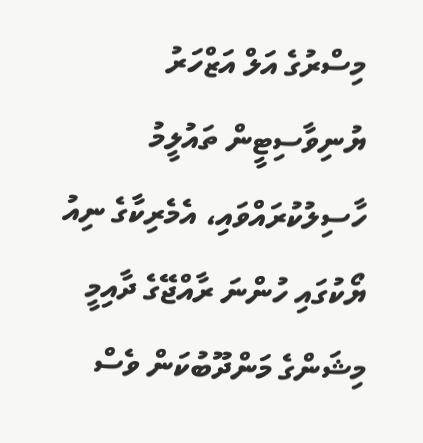މިސްރުގެ އަލް އަޒްހަރު ޔުނިވާސިޓީން ތައުލީމު ހާސިލުކުރައްވައި، އެމެރިކާގެ ނިއު ޔޯކުގައި ހުންނަ ރާއްޖޭގެ ދާއިމީ މިޝަންގެ މަންދޫބުކަން ވެސް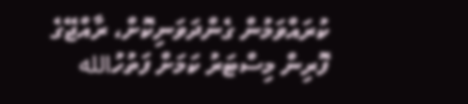ކުރައްވަމުން ގެންދަވަނިކޮށް، ރާއްޖޭގެ ފޮރިން މިސްޓަރު ކަމަށް ފަތުހުالله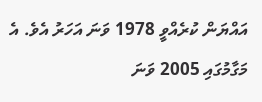އައްޔަން ކުރެއްވީ 1978 ވަނަ އަހަރު އެވެ. އެ މަގާމުގައި 2005 ވަނަ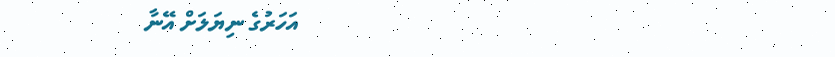އަހަރުގެ ނިޔަލަށް އޭނާ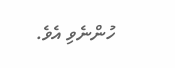ހުންނެވި އެވެ.